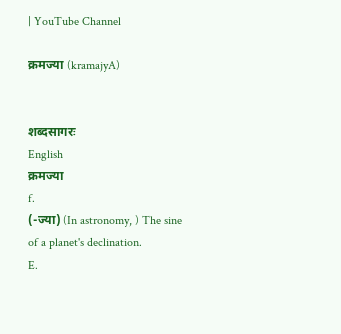| YouTube Channel

क्रमज्या (kramajyA)


शब्दसागरः
English
क्रमज्या
f.
(-ज्या) (In astronomy, ) The sine of a planet's declination.
E.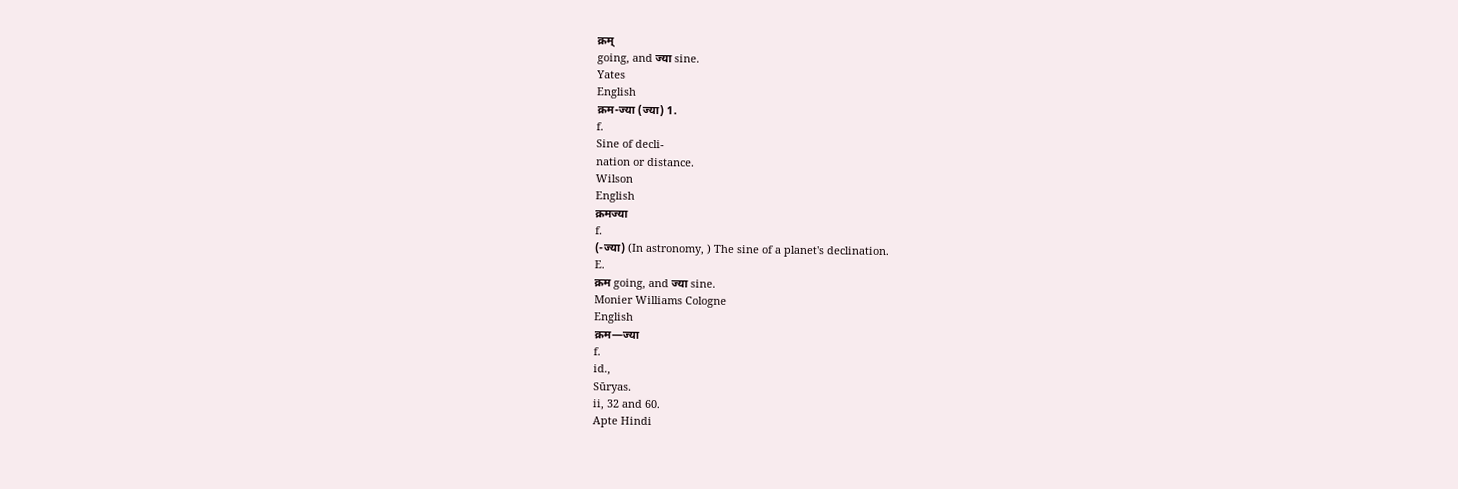क्रम्
going, and ज्या sine.
Yates
English
क्रम-ज्या (ज्या) 1.
f.
Sine of decli-
nation or distance.
Wilson
English
क्रमज्या
f.
(-ज्या) (In astronomy, ) The sine of a planet's declination.
E.
क्रम going, and ज्या sine.
Monier Williams Cologne
English
क्रम—ज्या
f.
id.,
Sūryas.
ii, 32 and 60.
Apte Hindi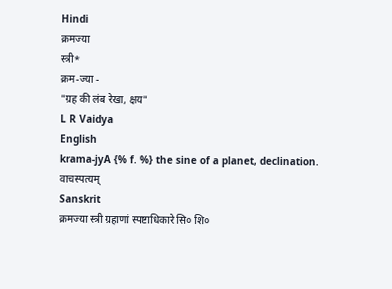Hindi
क्रमज्या
स्त्री*
क्रम-ज्या -
"ग्रह की लंब रेखा, क्षय"
L R Vaidya
English
krama-jyA {% f. %} the sine of a planet, declination.
वाचस्पत्यम्
Sanskrit
क्रमज्या स्त्री ग्रहाणां स्पष्टाधिकारे सि० शि०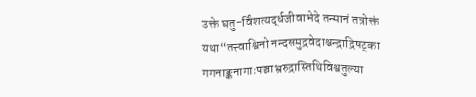उक्ते घतु-र्विंशत्यर्द्धजीवाभेदे तन्मानं तत्रोक्तं यथा“तत्त्वाश्विनो नन्दसमुद्रवेदाश्चन्द्राद्रिषट्का गगनाङ्कनागाःपञ्चाभ्ररुद्रास्तिथिविश्वतुल्या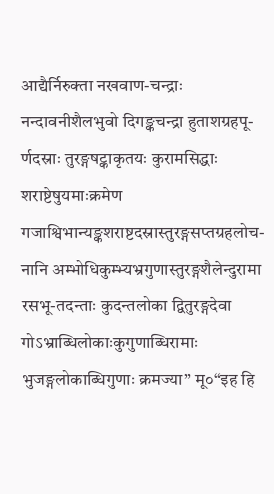आद्यैर्निरुक्ता नखवाण-चन्द्राः नन्दावनीशैलभुवो दिगङ्कचन्द्रा हुताशग्रहपू-र्णदस्राः तुरङ्गषट्काकृतयः कुरामसिद्धाः शराष्टेषुयमाःक्रमेण गजाश्विभान्यङ्कशराष्टदस्रास्तुरङ्गसप्तग्रहलोच-नानि अम्भोधिकुम्भ्यभ्रगुणास्तुरङ्गशैलेन्दुरामा रसभू-तदन्ताः कुदन्तलोका द्वितुरङ्गदेवा गोऽभ्राब्धिलोकाःकुगुणाब्धिरामाः भुजङ्गलोकाब्धिगुणाः क्रमज्या” मू०“इह हि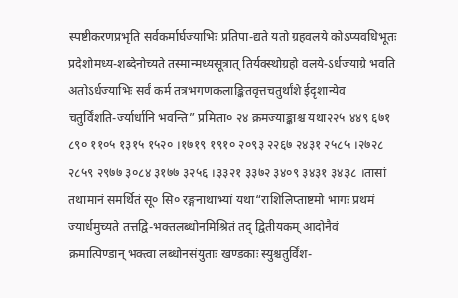स्पष्टीकरणप्रभृति सर्वकर्मार्घज्याभिः प्रतिपा-द्यते यतो ग्रहवलये कोऽप्यवधिभूतः प्रदेशोमध्य-शब्देनोच्यते तस्मान्मध्यसूत्रात् तिर्यक्स्थोग्रहो वलये-ऽर्धज्याग्रे भवति अतोऽर्धज्याभिः सर्वं कर्म तत्रभगणकलाङ्कितवृत्तचतुर्थांशे ईदृशान्येव चतुर्विंशति-र्ज्यार्धानि भवन्ति” प्रमिता० २४ क्रमज्याङ्काश्च यथा२२५ ४४९ ६७१ ८९० ११०५ १३१५ १५२० ।१७१९ १९१० २०९३ २२६७ २४३१ २५८५ ।२७२८ २८५९ २९७७ ३०८४ ३१७७ ३२५६ ।३३२१ ३३७२ ३४०९ ३४३१ ३४३८ ।तासां तथामानं समर्थितं सू० सि० रङ्गनाथाभ्यां यथा“राशिलिप्ताष्टमो भागः प्रथमं ज्यार्धमुच्यते तत्तद्वि-भक्तलब्धोनमिश्रितं तद् द्वितीयकम् आदोनैवं क्रमात्पिण्डान् भक्त्वा लब्धोनसंयुताः खण्डकाः स्युश्चतुर्विंश-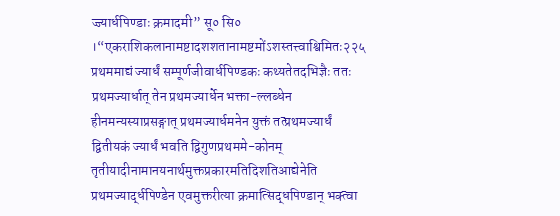ज्ज्यार्धपिण्डाः क्रमादमी” सू० सि० ।“एकराशिकलानामष्टादशशतानामष्टमोंऽशस्तत्त्वाश्विमितः२२५ प्रथममाद्यं ज्यार्धं सम्पूर्णजीवार्धपिण्डकः कथ्यतेतदभिज्ञैः ततः प्रथमज्यार्धात् तेन प्रथमज्यार्धेन भक्ता-ल्लब्धेन हीनमन्यस्याप्रसङ्गात् प्रथमज्यार्धमनेन युक्तं तत्प्रथमज्यार्धं द्वितीयकं ज्यार्धं भवति द्विगुणप्रथममे-कोनम् तृतीयादीनामानयनार्थमुक्तप्रकारमतिदिशतिआद्येनेति प्रथमज्यार्द्धपिण्डेन एवमुक्तरीत्या क्रमात्सिद्धपिण्डान् भक्त्वा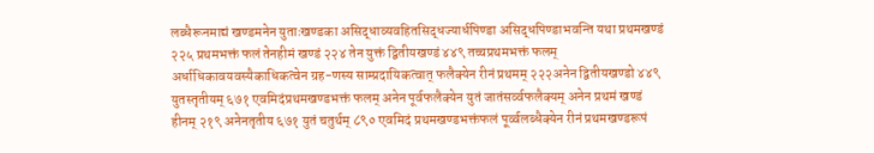लब्धैरूनमाद्यं खण्डमनेन युताःखण्डका असिद्धाव्यवहितसिद्धज्यार्धपिण्डा असिद्धपिण्डाभवन्ति यथा प्रथमखण्डं २२५ प्रथमभक्तं फलं तेनहीमं खण्डं २२४ तेन युक्तं द्वितीयखण्डं ४४९ तच्चप्रथमभक्तं फलम् अर्धाधिकावयवस्यैकाधिकत्वेन ग्रह-णस्य साम्प्रदायिकत्वात् फलैक्येन रीनं प्रथमम् २२२अनेन द्वितीयखण्डो ४४९ युतस्तृतीयम् ६७१ एवमिदंप्रथमखण्डभक्तं फलम् अनेन पूर्वफलैक्येन युतं जातंसर्व्वफलैक्यम् अनेन प्रथमं खण्डं हीनम् २१९ अनेनतृतीय ६७१ युतं चतुर्थम् ८९० एवमिदं प्रथमखण्डभक्तंफलं पूर्व्वलब्धैक्येन रीनं प्रथमखण्डरूपं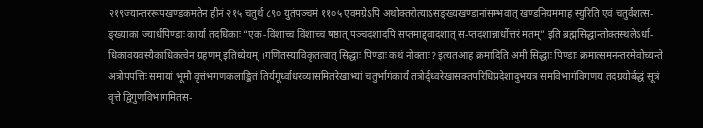२१९ज्यान्तररूपखण्डकमतेन हीनं २१५ चतुर्थ ८९० युतंपञ्चमं ११०५ एवमग्रेऽपि अथोक्तरोत्याऽसङ्ख्यखण्डानांसम्भवात् खण्डनियममाह स्युरिति एवं चतुर्वंशत्स-ङ्ख्याका ज्यार्धपिण्डाः कार्या तदधिकाः “एक-विंशाच्च विंशाच्च षष्ठात् पञ्चदशादपि सप्तमाद्द्वादशात् स-प्तदशान्नार्धोत्तरं मतम्” इति ब्रह्मसिद्धान्तोक्तस्थलेऽर्धा-धिकावयवस्यैकाधिकत्वेन ग्रहणम् इतिध्येयम् ।गणितस्याविकृतत्वात् सिद्धाः पिण्डाः कथं नोक्ताः? इत्यतआह क्रमादिति अमी सिद्धाः पिण्डाः क्रमात्समनन्तरमेवोच्यन्ते अत्रोपपत्तिः समायां भूमौ वृत्तंभगणकलाङ्कितं तिर्यगूर्ध्वाधरव्यासमितरेखाभ्यां चतुर्भागंकार्यं तत्रोर्द्ध्वरेखासक्तपरिधिप्रदेशादुभयत्र समविभागंविगणय तदग्रयोर्बद्धं सूत्रं वृत्ते द्विगुणविभागमितस-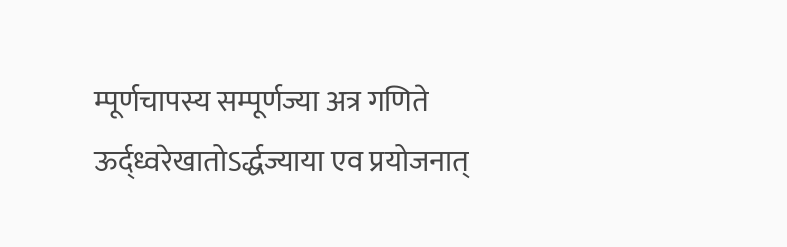म्पूर्णचापस्य सम्पूर्णज्या अत्र गणिते ऊर्द्ध्वरेखातोऽर्द्धज्याया एव प्रयोजनात्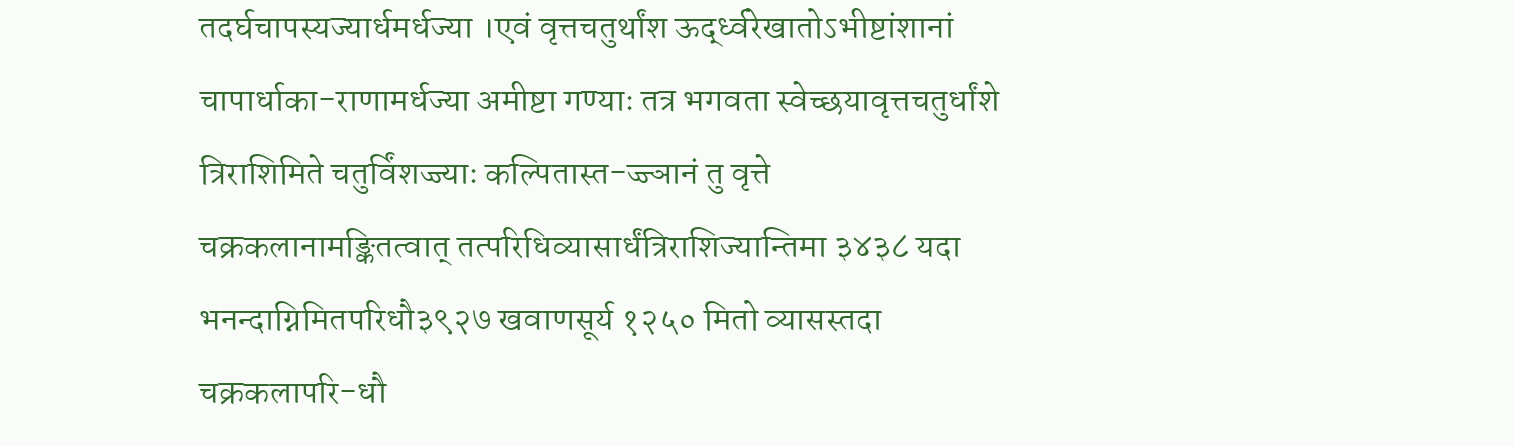तदर्घचापस्यज्यार्धमर्धज्या ।एवं वृत्तचतुर्थांश ऊर्द्ध्वरेखातोऽभीष्टांशानां चापार्धाका-राणामर्धज्या अमीष्टा गण्याः तत्र भगवता स्वेच्छयावृत्तचतुर्धांशे त्रिराशिमिते चतुर्विंशज्ज्याः कल्पितास्त-ज्ज्ञानं तु वृत्ते चक्रकलानामङ्कितत्वात् तत्परिधिव्यासार्धंत्रिराशिज्यान्तिमा ३४३८ यदा भनन्दाग्निमितपरिधौ३९२७ खवाणसूर्य १२५० मितो व्यासस्तदा चक्रकलापरि-धौ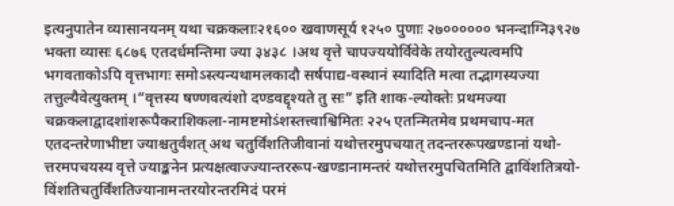इत्यनुपातेन व्यासानयनम् यथा चक्रकलाः२१६०० खवाणसूर्य १२५० पुणाः २७०००००० भनन्दाग्नि३९२७ भक्ता व्यासः ६८७६ एतदर्धमन्तिमा ज्या ३४३८ ।अथ वृत्ते चापज्ययोर्विवेके तयोरतुल्यत्वमपि भगवताकोऽपि वृत्तभागः समोऽस्त्यन्यथामलकादौ सर्षपाद्य-वस्थानं स्यादिति मत्वा तद्भागस्यज्या तत्तुल्यैवेत्युक्तम् ।“वृत्तस्य षण्णवत्यंशो दण्डवद्दृश्यते तु सः” इति शाक-ल्योक्तेः प्रथमज्या चक्रकलाद्वादशांशरूपैकराशिकला-नामष्टमोऽंशस्तत्त्वाश्विमितः २२५ एतन्मितमेव प्रथमचाप-मत एतदन्तरेणाभीष्टा ज्याश्चतुर्वंशत् अथ चतुर्विंशतिजीवानां यथोत्तरमुपचयात् तदन्तररूपखण्डानां यथो-त्तरमपचयस्य वृत्ते ज्याङ्कनेन प्रत्यक्षत्वाज्ज्यान्तररूप-खण्डानामन्तरं यथोत्तरमुपचितमिति द्वाविंशतित्रयो-विंशतिचतुर्विंशतिज्यानामन्तरयोरन्तरमिदं परमं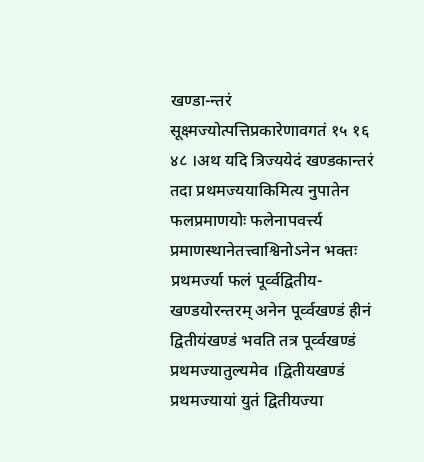खण्डा-न्तरं सूक्ष्मज्योत्पत्तिप्रकारेणावगतं १५ १६ ४८ ।अथ यदि त्रिज्ययेदं खण्डकान्तरं तदा प्रथमज्ययाकिमित्य नुपातेन फलप्रमाणयोः फलेनापवर्त्त्य प्रमाणस्थानेतत्त्वाश्विनोऽनेन भक्तः प्रथमर्ज्या फलं पूर्व्वद्वितीय-खण्डयोरन्तरम् अनेन पूर्व्वखण्डं हीनं द्वितीयंखण्डं भवति तत्र पूर्व्वखण्डं प्रथमज्यातुल्यमेव ।द्वितीयखण्डं प्रथमज्यायां युतं द्वितीयज्या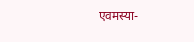एवमस्या-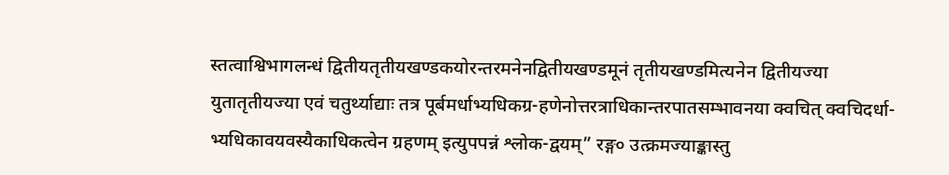स्तत्वाश्विभागलन्धं द्वितीयतृतीयखण्डकयोरन्तरमनेनद्वितीयखण्डमूनं तृतीयखण्डमित्यनेन द्वितीयज्या युतातृतीयज्या एवं चतुर्थ्याद्याः तत्र पूर्बमर्धाभ्यधिकग्र-हणेनोत्तरत्राधिकान्तरपातसम्भावनया क्वचित् क्वचिदर्धा-भ्यधिकावयवस्यैकाधिकत्वेन ग्रहणम् इत्युपपन्नं श्लोक-द्वयम्” रङ्ग० उत्क्रमज्याङ्कास्तु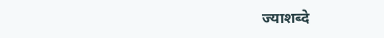ज्याशब्दे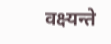वक्ष्यन्ते